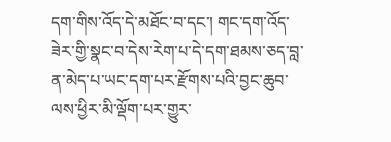དག་གིས་འོད་དེ་མཐོང་བ་དང་། གང་དག་འོད་ཟེར་གྱི་སྣང་བ་དེས་རེག་པ་དེ་དག་ཐམས་ཅད་བླ་ན་མེད་པ་ཡང་དག་པར་རྫོགས་པའི་བྱང་ཆུབ་ལས་ཕྱིར་མི་ལྡོག་པར་གྱུར་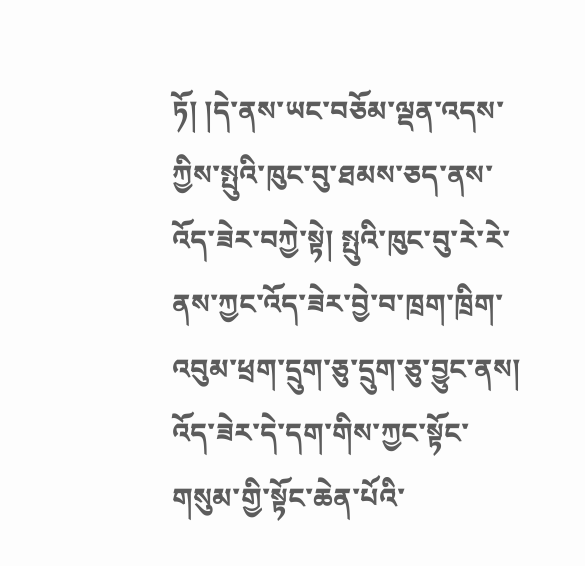ཏོ། །དེ་ནས་ཡང་བཅོམ་ལྡན་འདས་ཀྱིས་སྤུའི་ཁུང་བུ་ཐམས་ཅད་ནས་འོད་ཟེར་བཀྱེ་སྟེ། སྤུའི་ཁུང་བུ་རེ་རེ་ནས་ཀྱང་འོད་ཟེར་བྱེ་བ་ཁྲག་ཁྲིག་འབུམ་ཕྲག་དྲུག་ཅུ་དྲུག་ཅུ་བྱུང་ནས། འོད་ཟེར་དེ་དག་གིས་ཀྱང་སྟོང་གསུམ་གྱི་སྟོང་ཆེན་པོའི་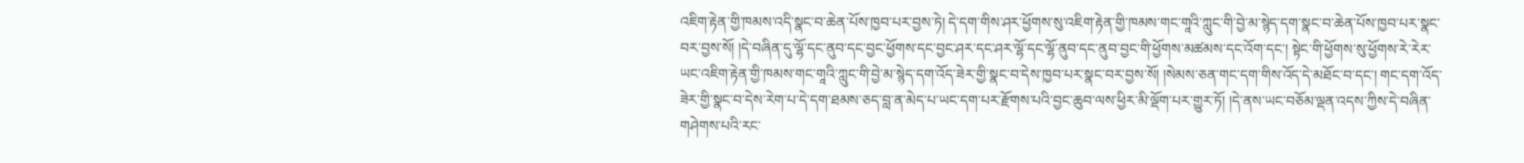འཇིག་རྟེན་གྱི་ཁམས་འདི་སྣང་བ་ཆེན་པོས་ཁྱབ་པར་བྱས་ཏེ། དེ་དག་གིས་ཤར་ཕྱོགས་སུ་འཇིག་རྟེན་གྱི་ཁམས་གང་གཱའི་ཀླུང་གི་བྱེ་མ་སྙེད་དག་སྣང་བ་ཆེན་པོས་ཁྱབ་པར་སྣང་བར་བྱས་སོ། །དེ་བཞིན་དུ་ལྷོ་དང་ནུབ་དང་བྱང་ཕྱོགས་དང་བྱང་ཤར་དང་ཤར་ལྷོ་དང་ལྷོ་ནུབ་དང་ནུབ་བྱང་གི་ཕྱོགས་མཚམས་དང་འོག་དང་། སྟེང་གི་ཕྱོགས་སུ་ཕྱོགས་རེ་རེར་ཡང་འཇིག་རྟེན་གྱི་ཁམས་གང་གཱའི་ཀླུང་གི་བྱེ་མ་སྙེད་དག་འོད་ཟེར་གྱི་སྣང་བ་དེས་ཁྱབ་པར་སྣང་བར་བྱས་སོ། །སེམས་ཅན་གང་དག་གིས་འོད་དེ་མཐོང་བ་དང་། གང་དག་འོད་ཟེར་གྱི་སྣང་བ་དེས་རེག་པ་དེ་དག་ཐམས་ཅད་བླ་ན་མེད་པ་ཡང་དག་པར་རྫོགས་པའི་བྱང་ཆུབ་ལས་ཕྱིར་མི་ལྡོག་པར་གྱུར་ཏོ། །དེ་ནས་ཡང་བཅོམ་ལྡན་འདས་ཀྱིས་དེ་བཞིན་གཤེགས་པའི་རང་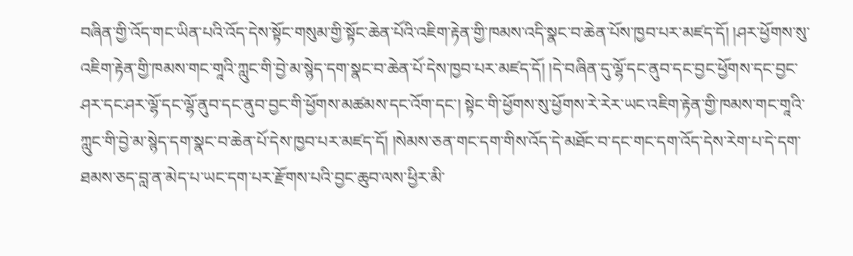བཞིན་གྱི་འོད་གང་ཡིན་པའི་འོད་དེས་སྟོང་གསུམ་གྱི་སྟོང་ཆེན་པོའི་འཇིག་རྟེན་གྱི་ཁམས་འདི་སྣང་བ་ཆེན་པོས་ཁྱབ་པར་མཛད་དོ། །ཤར་ཕྱོགས་སུ་འཇིག་རྟེན་གྱི་ཁམས་གང་གཱའི་ཀླུང་གི་བྱེ་མ་སྙེད་དག་སྣང་བ་ཆེན་པོ་དེས་ཁྱབ་པར་མཛད་དོ། །དེ་བཞིན་དུ་ལྷོ་དང་ནུབ་དང་བྱང་ཕྱོགས་དང་བྱང་ཤར་དང་ཤར་ལྷོ་དང་ལྷོ་ནུབ་དང་ནུབ་བྱང་གི་ཕྱོགས་མཚམས་དང་འོག་དང་། སྟེང་གི་ཕྱོགས་སུ་ཕྱོགས་རེ་རེར་ཡང་འཇིག་རྟེན་གྱི་ཁམས་གང་གཱའི་ཀླུང་གི་བྱེ་མ་སྙེད་དག་སྣང་བ་ཆེན་པོ་དེས་ཁྱབ་པར་མཛད་དོ། །སེམས་ཅན་གང་དག་གིས་འོད་དེ་མཐོང་བ་དང་གང་དག་འོད་དེས་རེག་པ་དེ་དག་ཐམས་ཅད་བླ་ན་མེད་པ་ཡང་དག་པར་རྫོགས་པའི་བྱང་ཆུབ་ལས་ཕྱིར་མི་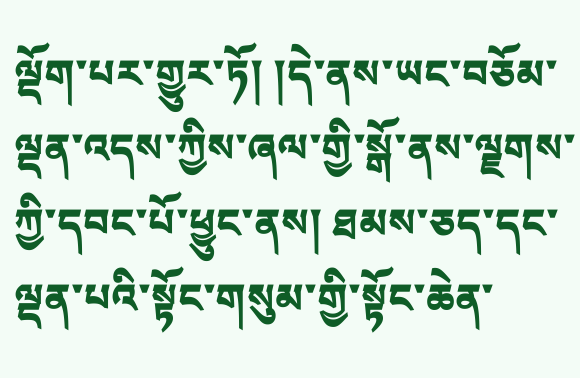ལྡོག་པར་གྱུར་ཏོ། །དེ་ནས་ཡང་བཅོམ་ལྡན་འདས་ཀྱིས་ཞལ་གྱི་སྒོ་ནས་ལྗགས་ཀྱི་དབང་པོ་ཕྱུང་ནས། ཐམས་ཅད་དང་ལྡན་པའི་སྟོང་གསུམ་གྱི་སྟོང་ཆེན་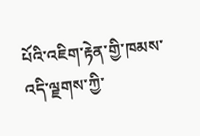པོའི་འཇིག་རྟེན་གྱི་ཁམས་འདི་ལྗགས་ཀྱི་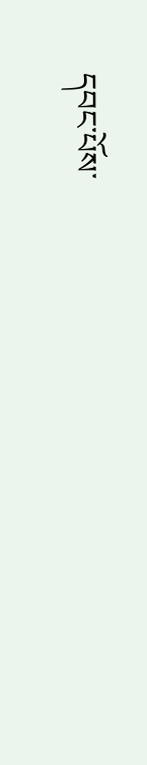དབང་པོས་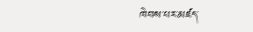ཁེབས་པར་མཛད་